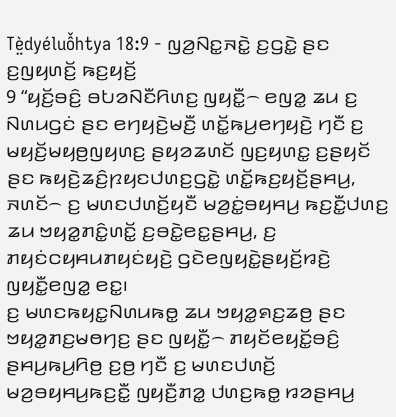Tè̤dyéluô̌htya 18:9 - ꤜꤤ꤬ꤡꤢ꤭ꤏꤢꤧ꤭ ꤢ꤬ꤞꤢꤧ꤭ ꤔꤢ ꤢ꤬ꤜꤟꤛꤢꤩ꤬ ꤒꤢ꤬ꤟꤢꤩ꤬
9 “ꤟꤢꤩ꤬ꤋꤢꤨ꤬ ꤋꤝꤤꤡꤢꤪꤖꤛꤢ꤬ ꤜꤟꤢꤪ꤭꤮ ꤕꤜꤤ꤭ ꤘꤣ ꤢ꤬ ꤡꤛꤣꤞꤢꤦ ꤔꤢ ꤕꤚꤟꤢꤧ꤬ꤗꤢꤪ꤬ ꤛꤢꤩ꤭ꤒꤣ꤬ꤕꤚꤟꤢꤧ꤬ ꤚꤢꤪ ꤢ꤬ ꤗꤟꤢꤩ꤬ꤗꤟꤥ꤬ꤜꤟꤛꤢ꤬ ꤔꤟꤤꤘꤛꤢꤩ ꤜꤢ꤬ꤟꤛꤢ꤭ ꤢ꤬ꤔꤟꤢꤩ ꤔꤢ ꤒꤟꤢꤧ꤬ꤘꤢꤨ꤬ꤐꤟꤢꤓꤛꤢ꤬ꤞꤢꤧ꤭ ꤛꤢꤩ꤭ꤒꤢ꤬ꤟꤢꤩ꤬ꤔꤌꤣ꤬, ꤏꤛꤢꤩ꤮ ꤢ꤬ ꤗꤛꤢꤓꤛꤢꤩ꤬ꤟꤢꤪ ꤗꤤ꤬ꤢꤦ꤭ꤋꤟꤌꤣ꤬ ꤒꤢ꤬ꤢꤪ꤭ꤓꤛꤢ꤬ ꤘꤣ ꤠꤟꤤ꤭ꤊꤢꤨ꤭ꤛꤢꤩ꤭ ꤢ꤬ꤋꤢꤧ꤭ꤕꤢ꤭ꤔꤌꤣ꤬, ꤢ꤬ ꤊꤟꤢꤦꤍꤟꤌꤣꤊꤟꤢꤦꤟꤢꤧ꤬ ꤞꤢꤧꤕꤜꤟꤢꤧ꤭ꤔꤟꤢꤩ꤬ꤙꤢꤧ꤬ ꤜꤟꤢꤪ꤭ꤕꤜꤤ꤭ ꤕꤢ꤭꤯
ꤢ꤬ ꤗꤛꤢꤒꤟꤢ꤭ꤡꤛꤣꤒꤥ꤭ ꤘꤣ ꤠꤟꤤ꤭ꤎꤢ꤬ꤘꤥ꤬ ꤔꤢ ꤠꤟꤤ꤭ꤊꤢ꤬ꤗꤥꤚꤢ꤬ ꤔꤢ ꤜꤟꤢꤪ꤭꤮ ꤊꤟꤢꤩꤕꤟꤢꤩ꤭ꤋꤢꤨ꤬ ꤔꤌꤣ꤬ꤒꤣ꤬ꤖꤥ꤬ ꤢ꤬ꤥ꤬ ꤚꤢꤪ ꤢ꤬ ꤗꤛꤢꤓꤛꤢꤩ꤬ ꤗꤤ꤬ꤋꤟꤌꤣ꤬ꤒꤢ꤬ꤢꤪ꤭ ꤜꤟꤢꤪ꤬ꤊꤤ꤭ ꤓꤛꤢ꤬ꤒꤥ꤭ ꤙꤤꤔꤌꤣ꤬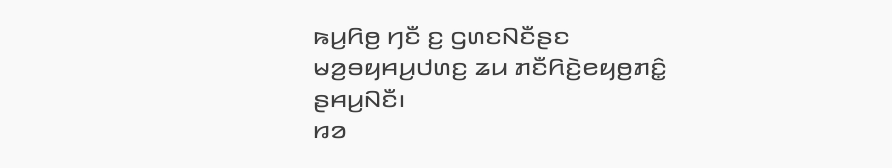ꤒꤣ꤬ꤖꤥ꤬ ꤚꤢꤪ ꤢ꤬ ꤞꤛꤢꤡꤢꤪꤔꤢ ꤗꤤ꤬ꤋꤟꤌꤣ꤬ꤓꤛꤢ꤬ ꤘꤣ ꤊꤢꤪꤖꤢꤧ꤬ꤕꤟꤥ꤬ꤊꤢꤨ꤭ ꤔꤌꤣ꤬ꤡꤢꤪ꤯
ꤙꤤ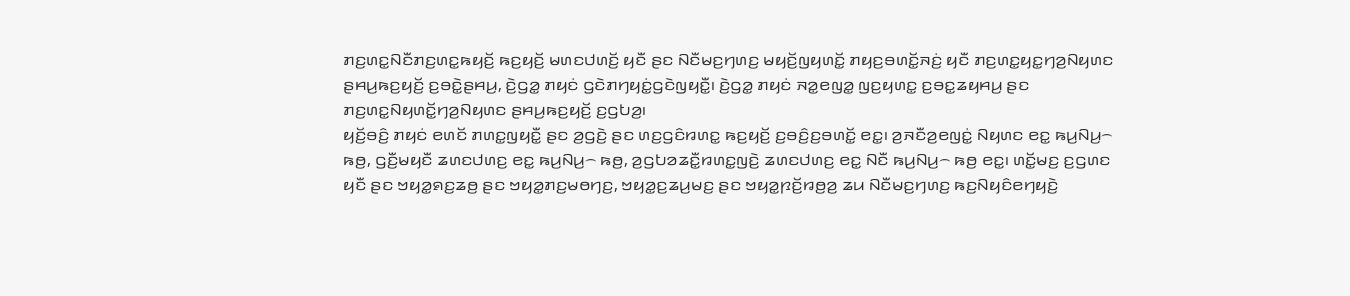ꤊꤢ꤬ꤛꤢ꤭ꤡꤢꤪꤊꤢ꤬ꤛꤢ꤭ꤒꤟꤢꤩ꤬ ꤒꤢ꤬ꤟꤢꤩ꤬ ꤗꤛꤢꤓꤛꤢꤩ꤬ ꤟꤢꤪ ꤔꤢ ꤡꤢꤪꤗꤢ꤬ꤚꤛꤢ꤬ ꤗꤟꤢꤩ꤬ꤜꤟꤛꤢꤩ꤭ ꤊꤟꤢ꤬ꤋꤛꤢꤩ꤭ꤏꤢꤦ꤬ ꤟꤢꤪ ꤊꤢ꤬ꤛꤢ꤭ꤟꤢ꤭ꤚꤤ꤬ꤡꤟꤛꤢ ꤔꤌꤣ꤬ꤒꤢ꤬ꤟꤢꤩ꤬ ꤢ꤬ꤋꤢꤧ꤭ꤔꤌꤣ꤬, ꤢꤧ꤬ꤞꤤ꤭ ꤊꤟꤢꤦ ꤞꤢꤧꤊꤚꤟꤢꤦ꤭ꤞꤢꤧꤜꤟꤢꤪ꤭꤯ ꤢꤧ꤬ꤞꤤ꤭ ꤊꤟꤢꤦ ꤏꤤ꤭ꤕꤜꤤ꤭ ꤜꤢ꤬ꤟꤛꤢ꤭ ꤢ꤬ꤋꤢ꤭ꤘꤟꤌꤣ꤬ ꤔꤢ ꤊꤢ꤬ꤛꤢ꤭ꤡꤟꤛꤢꤩ꤭ꤚꤤ꤬ꤡꤟꤛꤢ ꤔꤌꤣ꤬ꤒꤢ꤬ꤟꤢꤩ꤬ ꤢ꤬ꤞꤝꤤ꤬꤯
ꤟꤢꤩ꤬ꤋꤢꤨ꤬ ꤊꤟꤢꤦ ꤕꤛꤢꤩ ꤊꤛꤢ꤭ꤜꤟꤢꤪ꤭ ꤔꤢ ꤤ꤬ꤞꤢꤧ꤬ ꤔꤢ ꤛꤢ꤬ꤞꤢꤨꤙꤛꤢ꤭ ꤒꤢ꤬ꤟꤢꤩ꤬ ꤢ꤬ꤋꤢꤨ꤬ꤢ꤬ꤋꤛꤢꤩ꤭ ꤕꤢ꤭꤯ ꤤ꤬ꤏꤢꤪꤤ꤬ꤕꤜꤢꤦ꤭ ꤡꤟꤛꤢ ꤕꤢ꤭ ꤒꤣ꤬ꤡꤣ꤬꤮ ꤒꤥ꤬, ꤞꤢꤪ꤬ꤗꤟꤢꤪ ꤘꤛꤢꤓꤛꤢ꤬ ꤕꤢ꤭ ꤒꤣ꤬ꤡꤣ꤬꤮ ꤒꤥ꤬, ꤤ꤬ꤞꤝꤤꤘꤢꤪ꤭ꤙꤛꤢ꤭ꤜꤢꤧ꤬ ꤘꤛꤢꤓꤛꤢ꤬ ꤕꤢ꤭ ꤡꤢꤪ ꤒꤣ꤬ꤡꤣ꤬꤮ ꤒꤥ꤬ ꤕꤢ꤭꤯ ꤛꤢꤩ꤭ꤗꤢ꤬ ꤢ꤬ꤞꤛꤢ ꤟꤢꤪ ꤔꤢ ꤠꤟꤤ꤭ꤎꤢ꤬ꤘꤥ꤬ ꤔꤢ ꤠꤟꤤ꤭ꤊꤢ꤬ꤗꤥꤚꤢ꤬, ꤠꤟꤤ꤭ꤢ꤬ꤘꤣ꤬ꤗꤢ꤬ ꤔꤢ ꤠꤟꤤ꤭ꤐꤢꤩ꤬ꤙꤥ꤬ꤤ꤬ ꤘꤣ ꤡꤢꤪꤗꤢ꤬ꤚꤛꤢ꤬ ꤒꤢ꤬ꤡꤟꤢꤨꤕꤚꤟꤢꤧ꤬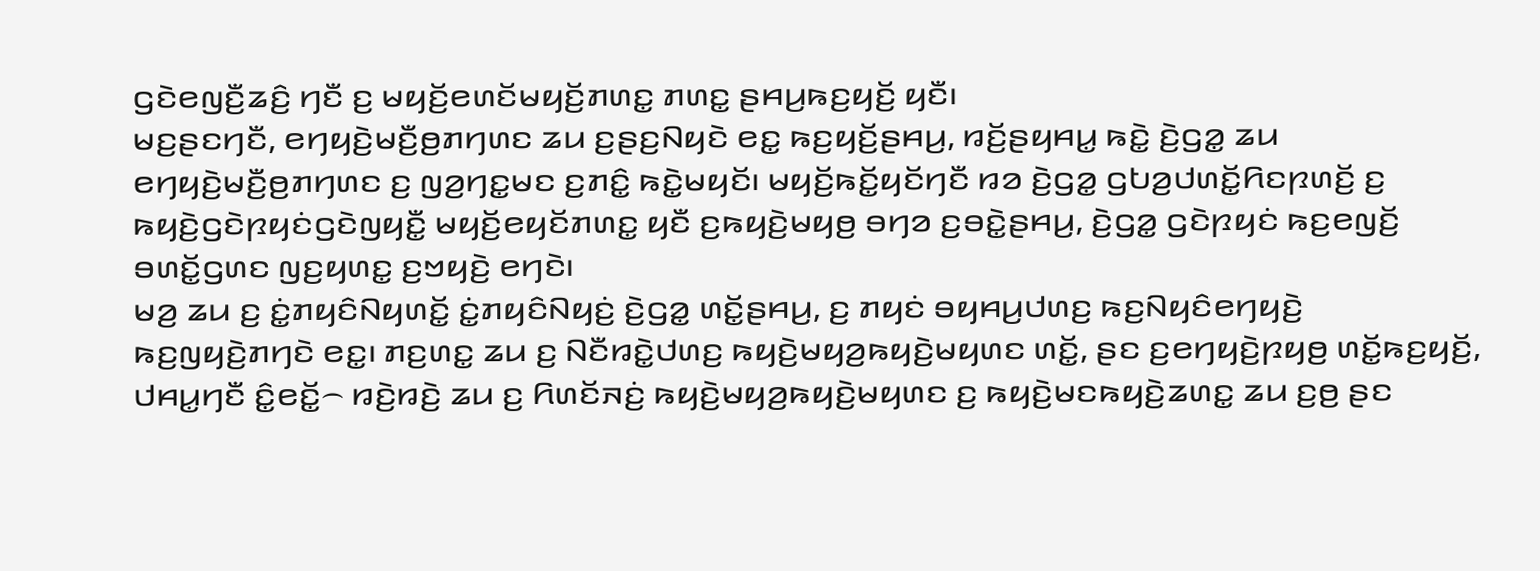ꤞꤢꤧꤕꤜꤢꤪ꤬ꤘꤢꤨ꤬ ꤚꤢꤪ ꤢ꤬ ꤗꤟꤢꤩ꤬ꤕꤛꤢꤩꤗꤟꤢꤩ꤬ꤊꤛꤢ꤭ ꤊꤛꤢ꤭ ꤔꤌꤣ꤬ꤒꤢ꤬ꤟꤢꤩ꤬ ꤟꤢꤪ꤯
ꤗꤢ꤬ꤔꤢꤚꤢꤪ, ꤕꤚꤟꤢꤧ꤬ꤗꤢꤪ꤬ꤥ꤬ꤊꤚꤛꤢ ꤘꤣ ꤢ꤬ꤔꤢ꤬ꤡꤟꤢꤧ ꤕꤢ꤭ ꤒꤢ꤬ꤟꤢꤩ꤬ꤔꤌꤣ꤬, ꤙꤢꤩ꤬ꤔꤟꤌꤣ꤭ ꤒꤢꤧ꤭ ꤢꤧ꤬ꤞꤤ꤭ ꤘꤣ ꤕꤚꤟꤢꤧ꤬ꤗꤢꤪ꤬ꤥ꤬ꤊꤚꤛꤢ ꤢ꤬ ꤜꤤ꤬ꤚꤢ꤭ꤗꤢ ꤢ꤬ꤊꤢꤨ꤭ ꤒꤢꤧ꤭ꤗꤟꤢꤩ꤯ ꤗꤟꤢꤩ꤬ꤒꤢꤩ꤭ꤟꤢꤩꤚꤢꤪ ꤙꤤ ꤢꤧ꤬ꤞꤤ꤭ ꤞꤝꤤ꤬ꤓꤛꤢꤩ꤭ꤖꤢꤐꤛꤢꤩ꤬ ꤢ꤬ ꤒꤟꤢꤧ꤬ꤞꤢꤧꤐꤟꤢꤦꤞꤢꤧꤜꤟꤢꤪ꤭ ꤗꤟꤢꤩ꤬ꤕꤟꤢꤩꤊꤛꤢ꤭ ꤟꤢꤪ ꤢ꤬ꤒꤟꤢꤧ꤬ꤗꤟꤥ꤬ ꤋꤚꤤ ꤢ꤬ꤋꤢꤧ꤭ꤔꤌꤣ꤬, ꤢꤧ꤬ꤞꤤ꤭ ꤞꤢꤧꤐꤟꤢꤦ ꤒꤢ꤬ꤕꤜꤢꤩ꤬ ꤋꤛꤢꤩ꤭ꤞꤛꤢ ꤜꤢ꤬ꤟꤛꤢ꤭ ꤢ꤬ꤠꤟꤢꤧ꤬ ꤕꤚꤢꤧ꤯
ꤗꤤ꤬ ꤘꤣ ꤢ꤬ ꤢꤦ꤭ꤊꤟꤢꤨꤡꤟꤛꤢꤩ꤭ ꤢꤦ꤭ꤊꤟꤢꤨꤡꤟꤢꤦ꤬ ꤢꤧ꤬ꤞꤤ꤭ ꤛꤢꤩ꤭ꤔꤌꤣ꤬, ꤢ꤬ ꤊꤟꤢꤦ ꤋꤟꤌꤣ꤬ꤓꤛꤢ꤬ ꤒꤢ꤬ꤡꤟꤢꤨꤕꤚꤟꤢꤧ꤬ ꤒꤢ꤬ꤜꤟꤢꤧ꤬ꤊꤚꤢꤧ ꤕꤢ꤭꤯ ꤊꤢ꤬ꤛꤢ꤭ ꤘꤣ ꤢ꤬ ꤡꤢꤪꤙꤢꤧ꤭ꤓꤛꤢ꤬ ꤒꤟꤢꤧ꤬ꤗꤟꤤ꤬ꤒꤟꤢꤧ꤬ꤗꤟꤛꤢ ꤛꤢꤩ꤭, ꤔꤢ ꤢ꤬ꤕꤚꤟꤢꤧ꤬ꤐꤟꤥ꤬ ꤛꤢꤩ꤭ꤒꤢ꤬ꤟꤢꤩ꤬, ꤓꤌꤣ꤭ꤚꤢꤪ ꤢꤨ꤭ꤕꤢꤩ꤭꤮ ꤙꤢꤧ꤬ꤙꤢꤧ꤬ ꤘꤣ ꤢ꤬ ꤖꤛꤢꤩꤏꤢꤦ꤬ ꤒꤟꤢꤧ꤬ꤗꤟꤤ꤬ꤒꤟꤢꤧ꤬ꤗꤟꤛꤢ ꤢ꤬ ꤒꤟꤢꤧ꤬ꤗꤢꤒꤟꤢꤧ꤬ꤘꤛꤢ꤭ ꤘꤣ ꤢ꤬ꤥ꤬ ꤔꤢ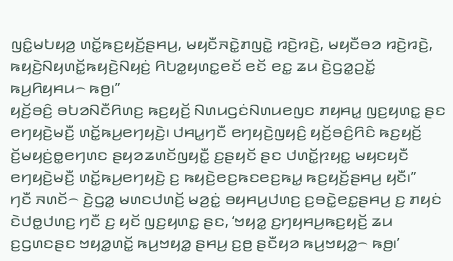ꤜꤢꤨ꤭ꤗꤝꤟꤤ꤬ ꤛꤢꤩ꤭ꤒꤢ꤬ꤟꤢꤩ꤬ꤔꤌꤣ꤬, ꤗꤟꤢꤪꤏꤢꤧ꤭ꤊꤜꤢꤧ꤭ ꤙꤢꤧ꤬ꤙꤢꤧ꤬, ꤗꤟꤢꤪꤋꤤ ꤙꤢꤧ꤬ꤙꤢꤧ꤬, ꤒꤟꤢꤧ꤬ꤡꤟꤛꤢꤩ꤭ꤒꤟꤢꤧ꤬ꤡꤟꤢꤦ꤬ ꤖꤝꤤ꤭ꤟꤛꤢ꤭ꤕꤢꤩ ꤕꤢꤩ ꤕꤢ꤭ ꤘꤣ ꤢꤧ꤬ꤞꤤ꤭ꤑꤢꤩ꤭ ꤒꤣ꤬ꤖꤟꤌꤣ꤮ ꤒꤥ꤬꤯”
ꤟꤢꤩ꤬ꤋꤢꤨ꤬ ꤋꤝꤤꤡꤢꤪꤖꤛꤢ꤬ ꤒꤢ꤬ꤟꤢꤩ꤬ ꤡꤛꤣꤞꤢꤦꤡꤛꤣꤕꤜꤢ ꤊꤟꤌꤣ꤭ ꤜꤢ꤬ꤟꤛꤢ꤭ ꤔꤢ ꤕꤚꤟꤢꤧ꤬ꤗꤢꤪ꤬ ꤛꤢꤩ꤭ꤒꤣ꤬ꤕꤚꤟꤢꤧ꤬꤯ ꤓꤌꤣ꤭ꤚꤢꤪ ꤕꤚꤟꤢꤧ꤬ꤜꤟꤢꤨ꤬ ꤟꤢꤩ꤬ꤋꤢꤨ꤬ꤖꤢꤨ ꤒꤢ꤬ꤟꤢꤩ꤬ ꤢꤩ꤬ꤗꤟꤢꤦ꤬ꤥ꤭ꤕꤚꤛꤢ ꤔꤟꤤꤘꤛꤢꤩꤜꤟꤢꤪ꤭ ꤢ꤬ꤔꤟꤢꤩ ꤔꤢ ꤓꤛꤢꤩ꤭ꤐꤟꤢ꤭ ꤗꤟꤢꤟꤢꤪ ꤕꤚꤟꤢꤧ꤬ꤗꤢꤪ꤬ ꤛꤢꤩ꤭ꤒꤣ꤬ꤕꤚꤟꤢꤧ꤬ ꤢ꤬ ꤒꤟꤢꤧ꤬ꤕꤢ꤬ꤒꤢꤕꤢ꤬ꤒꤣ꤭ ꤒꤢ꤬ꤟꤢꤩ꤬ꤔꤌꤣ꤬ ꤟꤢꤪ꤯”
ꤚꤢꤪ ꤏꤛꤢꤩ꤮ ꤢꤧ꤬ꤞꤤ꤭ ꤗꤛꤢꤓꤛꤢꤩ꤬ ꤗꤤ꤬ꤢꤦ꤭ ꤋꤟꤌꤣ꤬ꤓꤛꤢ꤬ ꤢ꤬ꤋꤢꤧ꤭ꤕꤢ꤭ꤔꤌꤣ꤬ ꤢ꤬ ꤊꤟꤢꤦ ꤢꤧꤓꤥ꤭ꤓꤛꤢ꤬ ꤚꤢꤪ ꤢ꤬ ꤟꤢꤩ ꤜꤢ꤬ꤟꤛꤢ꤭ ꤔꤢ, ‘ꤠꤟꤤ꤭ ꤢ꤬ꤚꤟꤌꤣ꤬ꤒꤢ꤬ꤟꤢꤩ꤬ ꤘꤣ ꤢ꤬ꤞꤛꤢꤔꤢ ꤠꤟꤤ꤭ꤛꤢꤩ꤭ ꤒꤣ꤬ꤠꤟꤤ꤭ ꤔꤌꤣ꤬ ꤢ꤬ꤥ꤬ ꤔꤢꤪꤟꤤ ꤒꤣ꤬ꤠꤟꤤ꤭꤮ ꤒꤥ꤬꤯’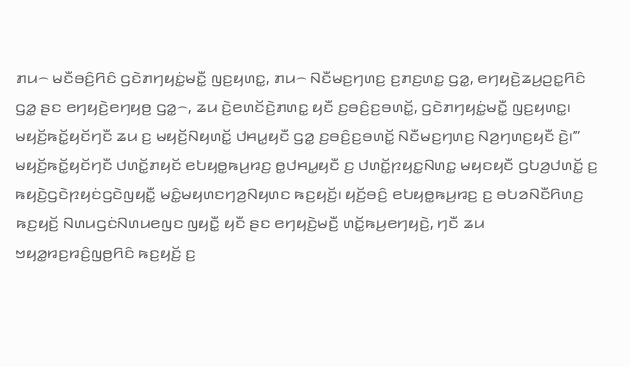ꤊꤣ꤮ ꤗꤢꤪꤋꤢꤨ꤬ꤖꤢꤨ ꤞꤢꤧꤊꤚꤟꤢꤦ꤭ꤗꤢꤪ꤭ ꤜꤢ꤬ꤟꤛꤢ꤭, ꤊꤣ꤮ ꤡꤢꤪꤗꤢ꤬ꤚꤛꤢ꤬ ꤢ꤬ꤊꤢ꤬ꤛꤢ꤭ ꤞꤤ꤭, ꤕꤚꤟꤢꤧ꤬ꤘꤣ꤬ꤑꤢ꤭ꤖꤢꤨ ꤞꤤ꤭ ꤔꤢ ꤕꤚꤟꤢꤧ꤬ꤕꤚꤟꤥ꤬ ꤞꤤ꤭꤮, ꤘꤣ ꤢꤧ꤬ꤕꤛꤢꤩꤢꤧ꤬ꤊꤛꤢ꤭ ꤟꤢꤪ ꤢ꤬ꤋꤢꤨ꤬ꤢ꤬ꤋꤛꤢꤩ꤭, ꤞꤢꤧꤊꤚꤟꤢꤦ꤭ꤗꤢꤪ꤭ ꤜꤢ꤬ꤟꤛꤢ꤭꤯ ꤗꤟꤢꤩ꤬ꤒꤢꤩ꤭ꤟꤢꤩꤚꤢꤪ ꤘꤣ ꤢ꤬ ꤗꤟꤢꤩ꤬ꤡꤟꤛꤢꤩ꤭ ꤓꤌꤣ꤭ꤟꤢꤪ ꤞꤤ꤭ ꤢ꤬ꤋꤢꤨ꤬ꤢ꤬ꤋꤛꤢꤩ꤭ ꤡꤢꤪꤗꤢ꤬ꤚꤛꤢ꤬ ꤡꤤ꤬ꤚꤛꤢ꤬ꤟꤢꤪ ꤢꤧ꤬꤯’”
ꤗꤟꤢꤩ꤬ꤒꤢꤩ꤭ꤟꤢꤩꤚꤢꤪ ꤓꤛꤢꤩ꤭ꤊꤟꤢꤩ ꤕꤝꤟꤥ꤭ꤒꤣ꤬ꤙꤢ꤬ ꤥ꤭ꤓꤌꤣ꤭ꤟꤢꤪ ꤢ꤬ ꤓꤛꤢꤩ꤭ꤐꤟꤢ꤭ꤡꤛꤢ꤭ ꤗꤟꤢꤟꤢꤪ ꤞꤝꤤ꤬ꤓꤛꤢꤩ꤭ ꤢ꤬ ꤒꤟꤢꤧ꤬ꤞꤢꤧꤐꤟꤢꤦꤞꤢꤧꤜꤟꤢꤪ꤭ ꤗꤢꤨ꤭ꤗꤟꤛꤢꤚꤤ꤬ꤡꤟꤛꤢ ꤒꤢ꤬ꤟꤢꤩ꤬꤯ ꤟꤢꤩ꤬ꤋꤢꤨ꤬ ꤕꤝꤟꤥ꤭ꤒꤣ꤬ꤙꤢ꤬ ꤢ꤬ ꤋꤝꤤꤡꤢꤪꤖꤛꤢ꤬ ꤒꤢ꤬ꤟꤢꤩ꤬ ꤡꤛꤣꤞꤢꤦꤡꤛꤣꤕꤜꤢ ꤜꤟꤢꤪ꤭ ꤟꤢꤪ ꤔꤢ ꤕꤚꤟꤢꤧ꤬ꤗꤢꤪ꤬ ꤛꤢꤩ꤭ꤒꤣ꤬ꤕꤚꤟꤢꤧ꤬, ꤚꤢꤪ ꤘꤣ ꤠꤟꤤ꤭ꤙꤢ꤬ꤙꤢꤨ꤬ꤜꤥ꤬ꤖꤢꤨ ꤒꤢ꤬ꤟꤢꤩ꤬ ꤢ꤬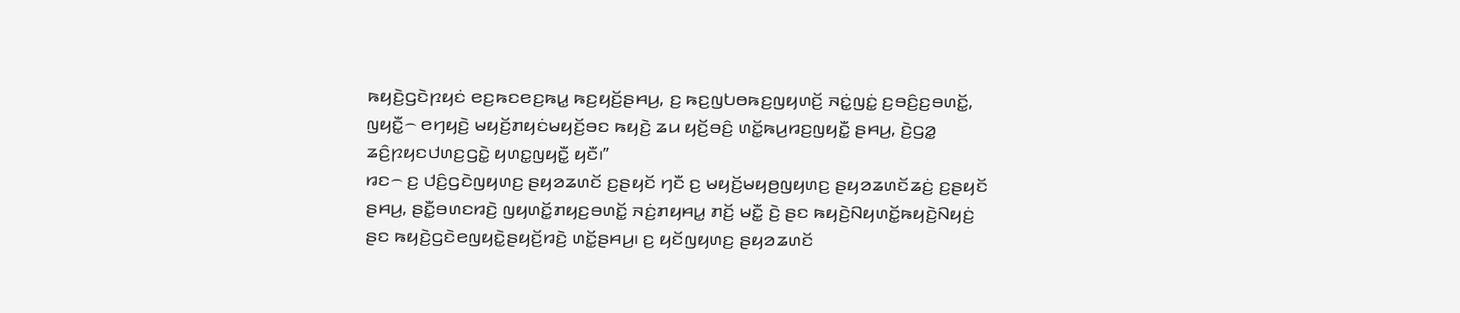ꤒꤟꤢꤧ꤬ꤞꤢꤧꤐꤟꤢꤦ ꤕꤢ꤬ꤒꤢꤕꤢ꤬ꤒꤣ꤭ ꤒꤢ꤬ꤟꤢꤩ꤬ꤔꤌꤣ꤬, ꤢ꤬ ꤒꤢ꤬ꤜꤝꤥꤒꤢ꤬ꤜꤟꤛꤢꤩ꤬ ꤏꤢꤦ꤭ꤜꤢꤦ꤭ ꤢ꤬ꤋꤢꤨ꤬ꤢ꤬ꤋꤛꤢꤩ꤭, ꤜꤟꤢꤪ꤭꤮ ꤕꤚꤟꤢꤧ꤬ ꤗꤟꤢꤩ꤬ꤊꤟꤢꤦꤗꤟꤢꤩ꤬ꤋꤢ ꤒꤟꤢꤧ꤬ ꤘꤣ ꤟꤢꤩ꤬ꤋꤢꤨ꤬ ꤛꤢꤩ꤭ꤒꤣ꤬ꤙꤢ꤬ꤜꤟꤢꤪ꤭ ꤔꤌꤣ꤬, ꤢꤧ꤬ꤞꤤ꤭ ꤘꤢꤨ꤬ꤐꤟꤢꤓꤛꤢ꤬ꤞꤢꤧ꤭ ꤟꤛꤢ꤭ꤜꤟꤢꤪ꤭ ꤟꤢꤪ꤯”
ꤙꤢ꤮ ꤢ꤬ ꤓꤢꤨ꤬ꤞꤢꤧꤜꤟꤛꤢ꤬ ꤔꤟꤤꤘꤛꤢꤩ ꤢ꤬ꤔꤟꤢꤩ ꤚꤢꤪ ꤢ꤬ ꤗꤟꤢꤩ꤬ꤗꤟꤥ꤬ꤜꤟꤛꤢ꤬ ꤔꤟꤤꤘꤛꤢꤩꤘꤢꤦ꤬ ꤢ꤬ꤔꤟꤢꤩ ꤔꤌꤣ꤬, ꤔꤢꤪ꤭ꤋꤛꤢꤙꤢꤧ꤬ ꤜꤟꤛꤢꤩ꤭ꤊꤟꤢ꤬ꤋꤛꤢꤩ꤭ ꤏꤢꤦ꤬ꤊꤟꤌꤣ꤭ ꤊꤢꤩ꤬ ꤗꤢꤪ꤭ ꤢꤧ꤬ ꤔꤢ ꤒꤟꤢꤧ꤬ꤡꤟꤛꤢꤩ꤭ꤒꤟꤢꤧ꤬ꤡꤟꤢꤦ꤬ ꤔꤢ ꤒꤟꤢꤧ꤬ꤞꤢꤧꤕꤜꤟꤢꤧ꤭ꤔꤟꤢꤩ꤬ꤙꤢꤧ꤬ ꤛꤢꤩ꤭ꤔꤌꤣ꤬꤯ ꤢ꤬ ꤟꤢꤩꤜꤟꤛꤢ꤬ ꤔꤟꤤꤘꤛꤢꤩ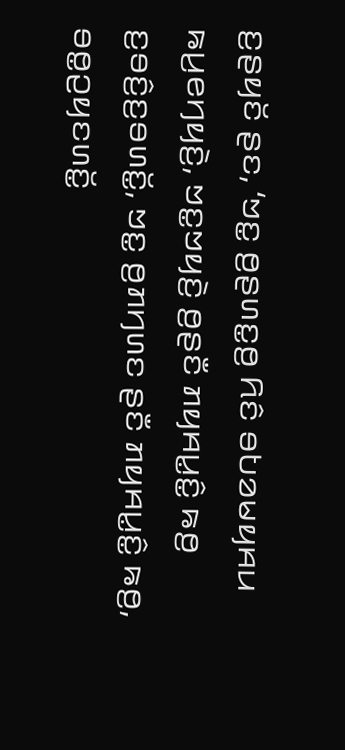ꤢ꤬ꤔꤟꤢꤩ ꤔꤢ, ‘ꤠꤢ꤭ ꤥ꤬ꤔꤛꤢ꤭ꤥ꤬ ꤖꤢꤨ ꤋꤝꤤꤗꤟꤌꤣ ꤒꤣ꤬ꤕꤚꤟꤢꤧ꤬, ꤠꤢ꤭ꤠꤟꤢꤧ꤬ ꤥ꤬ꤔꤢꤪ ꤊꤟꤌꤣ꤭ꤢꤨ꤭ ꤒꤥ꤬ ꤢ꤬ꤋꤢꤨ꤬ꤢ꤬ꤋꤛꤢꤩ꤭, ꤠꤢ꤭ ꤥ꤬ꤊꤚꤛꤢ ꤔꤢꤪ ꤊꤟꤌꤣ꤭ꤢꤨ꤭ ꤒꤥ꤬, ꤋꤥ꤭ꤑꤟꤢꤛꤢꤩ꤭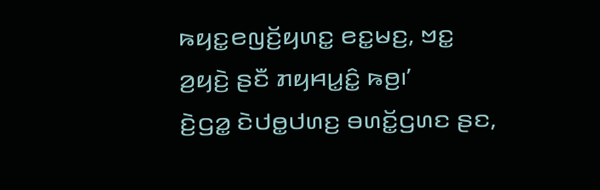ꤒꤟꤢ꤭ꤕꤜꤢꤩ꤬ꤟꤛꤢ꤭ ꤕꤢ꤭ꤗꤢ꤬, ꤠꤢ꤭ ꤤ꤬ꤟꤢꤧ꤬ ꤔꤢꤪ ꤊꤟꤌꤣ꤭ꤢꤨ꤭ ꤒꤥ꤬꤯’
ꤢꤧ꤬ꤞꤤ꤭ ꤢꤧꤓꤥ꤭ꤓꤛꤢ꤬ ꤋꤛꤢꤩ꤭ꤞꤛꤢ ꤔꤢ,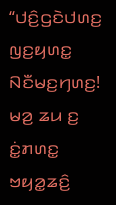“ꤓꤢꤨ꤬ꤞꤢꤧꤓꤛꤢ꤬ ꤜꤢ꤬ꤟꤛꤢ꤭ ꤡꤢꤪꤗꤢ꤬ꤚꤛꤢ꤬! ꤗꤤ꤬ ꤘꤣ ꤢ꤬ ꤢꤦ꤭ꤊꤛꤢ꤭ ꤠꤟꤤ꤭ꤘꤢꤨ꤬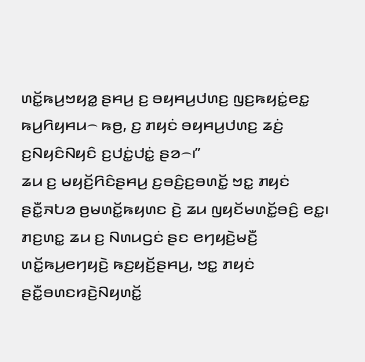ꤛꤢꤩ꤭ꤒꤣ꤬ꤠꤟꤤ꤭ ꤔꤌꤣ꤬ ꤢ꤬ ꤋꤟꤌꤣ꤬ꤓꤛꤢ꤬ ꤜꤢ꤬ꤒꤟꤢꤦ꤭ꤕꤢ꤭ ꤒꤣ꤬ꤖꤟꤌꤣ꤮ ꤒꤥ꤬, ꤢ꤬ ꤊꤟꤢꤦ ꤋꤟꤌꤣ꤬ꤓꤛꤢ꤬ ꤘꤢꤦ꤬ ꤢ꤬ꤡꤟꤢꤨꤡꤟꤢꤨ ꤢ꤬ꤓꤢꤦ꤭ꤓꤢꤦ꤭ ꤔꤤ꤮꤯”
ꤘꤣ ꤢ꤬ ꤗꤟꤢꤩ꤬ꤖꤢꤨꤔꤌꤣ꤬ ꤢ꤬ꤋꤢꤨ꤬ꤢ꤬ꤋꤛꤢꤩ꤭ ꤠꤢ꤭ ꤊꤟꤢꤦ ꤔꤢꤪ꤭ꤏꤝꤤ ꤥ꤬ꤗꤛꤢꤩ꤭ꤒꤟꤛꤢ ꤢꤧ꤬ ꤘꤣ ꤜꤟꤢꤩꤗꤛꤢꤩ꤭ꤋꤢꤨ꤬ ꤕꤢ꤭꤯ ꤊꤢ꤬ꤛꤢ꤭ ꤘꤣ ꤢ꤬ ꤡꤛꤣꤞꤢꤦ ꤔꤢ ꤕꤚꤟꤢꤧ꤬ꤗꤢꤪ꤬ ꤛꤢꤩ꤭ꤒꤣ꤬ꤕꤚꤟꤢꤧ꤬ ꤒꤢ꤬ꤟꤢꤩ꤬ꤔꤌꤣ꤬, ꤠꤢ꤭ ꤊꤟꤢꤦ ꤔꤢꤪ꤭ꤋꤛꤢꤙꤢꤧ꤬ꤡꤟꤛꤢꤩ꤭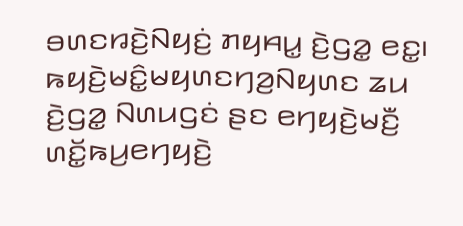ꤋꤛꤢꤙꤢꤧ꤬ꤡꤟꤢꤦ꤬ ꤊꤟꤌꤣ꤭ ꤢꤧ꤬ꤞꤤ꤭ ꤕꤢ꤭꤯ ꤒꤟꤢꤧ꤬ꤗꤢꤨ꤭ꤗꤟꤛꤢꤚꤤ꤬ꤡꤟꤛꤢ ꤘꤣ ꤢꤧ꤬ꤞꤤ꤭ ꤡꤛꤣꤞꤢꤦ ꤔꤢ ꤕꤚꤟꤢꤧ꤬ꤗꤢꤪ꤬ ꤛꤢꤩ꤭ꤒꤣ꤬ꤕꤚꤟꤢꤧ꤬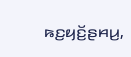ꤒꤢ꤬ꤟꤢꤩ꤬ꤔꤌꤣ꤬,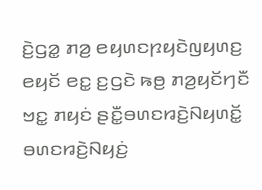ꤢꤧ꤬ꤞꤤ꤭ ꤊꤤ꤬ ꤕꤟꤛꤢꤐꤟꤢꤧꤜꤟꤛꤢ꤬ ꤕꤟꤢꤩ ꤕꤢ꤭ ꤢ꤬ꤞꤢꤧ ꤒꤥ꤬ ꤊꤤ꤬ꤟꤢꤩꤚꤢꤪ ꤠꤢ꤭ ꤊꤟꤢꤦ ꤔꤢꤪ꤭ꤋꤛꤢꤙꤢꤧ꤬ꤡꤟꤛꤢꤩ꤭ ꤋꤛꤢꤙꤢꤧ꤬ꤡꤟꤢꤦ꤬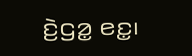ꤢꤧ꤬ꤞꤤ꤭ ꤕꤢ꤭꤯